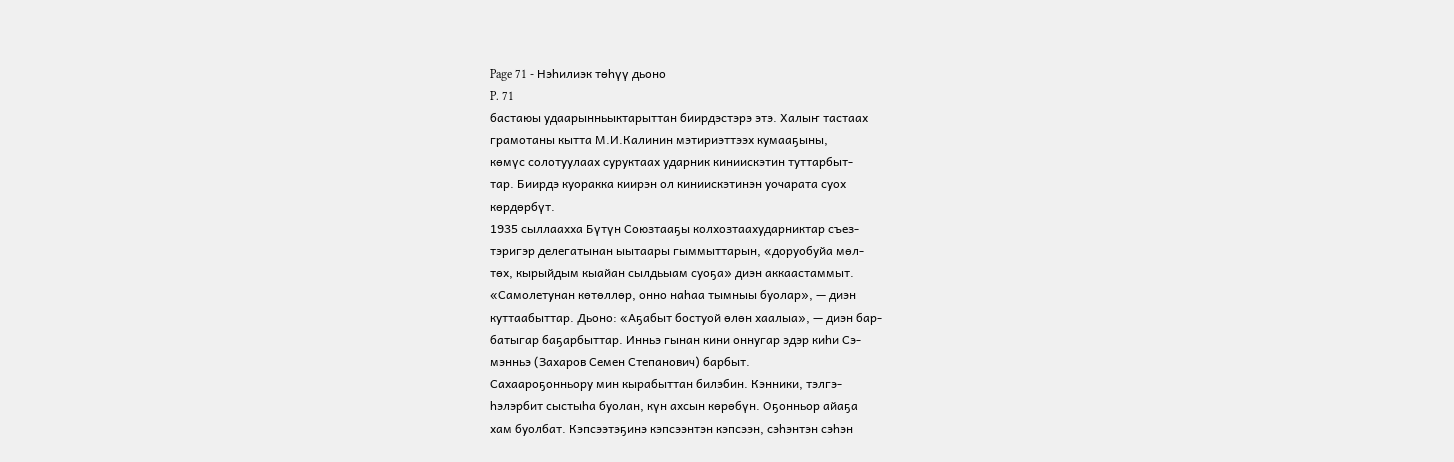Page 71 - Нэһилиэк төһүү дьоно
P. 71
бастаюы удаарынньыктарыттан биирдэстэрэ этэ. Халыҥ тастаах
грамотаны кытта М.И.Калинин мэтириэттээх кумааҕыны,
көмүс солотуулаах суруктаах ударник киниискэтин туттарбыт-
тар. Биирдэ куоракка киирэн ол киниискэтинэн уочарата суох
көрдөрбүт.
1935 сыллаахха Бүтүн Союзтааҕы колхозтаахударниктар съез-
тэригэр делегатынан ыытаары гыммыттарын, «доруобуйа мөл-
төх, кырыйдым кыайан сылдьыам суоҕа» диэн аккаастаммыт.
«Самолетунан көтөллөр, онно наһаа тымныы буолар», — диэн
куттаабыттар. Дьоно: «Аҕабыт бостуой өлөн хаалыа», — диэн бар-
батыгар баҕарбыттар. Инньэ гынан кини оннугар эдэр киһи Сэ-
мэнньэ (Захаров Семен Степанович) барбыт.
Сахаароҕонньору мин кырабыттан билэбин. Кэнники, тэлгэ-
һэлэрбит сыстыһа буолан, күн ахсын көрөбүн. Оҕонньор айаҕа
хам буолбат. Кэпсээтэҕинэ кэпсээнтэн кэпсээн, сэһэнтэн сэһэн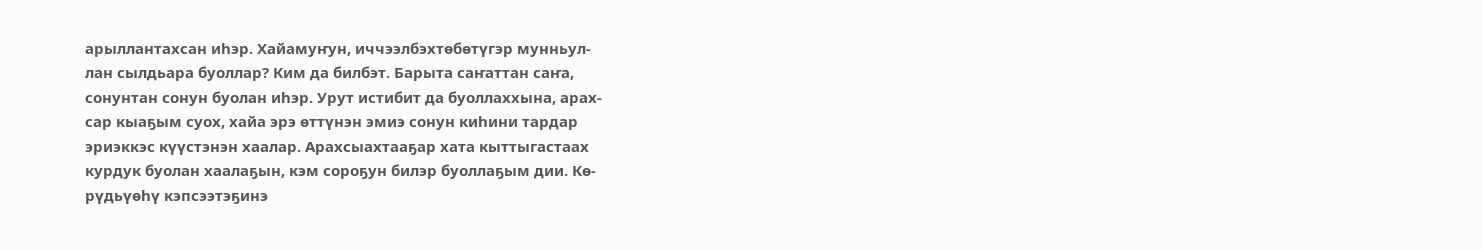арыллантахсан иһэр. Хайамуҥун, иччээлбэхтөбөтүгэр мунньул-
лан сылдьара буоллар? Ким да билбэт. Барыта саҥаттан саҥа,
сонунтан сонун буолан иһэр. Урут истибит да буоллаххына, арах-
сар кыаҕым суох, хайа эрэ өттүнэн эмиэ сонун киһини тардар
эриэккэс күүстэнэн хаалар. Арахсыахтааҕар хата кыттыгастаах
курдук буолан хаалаҕын, кэм сороҕун билэр буоллаҕым дии. Кө-
рүдьүөһү кэпсээтэҕинэ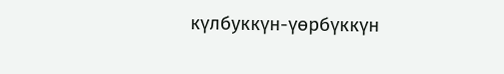күлбуккүн-үөрбүккүн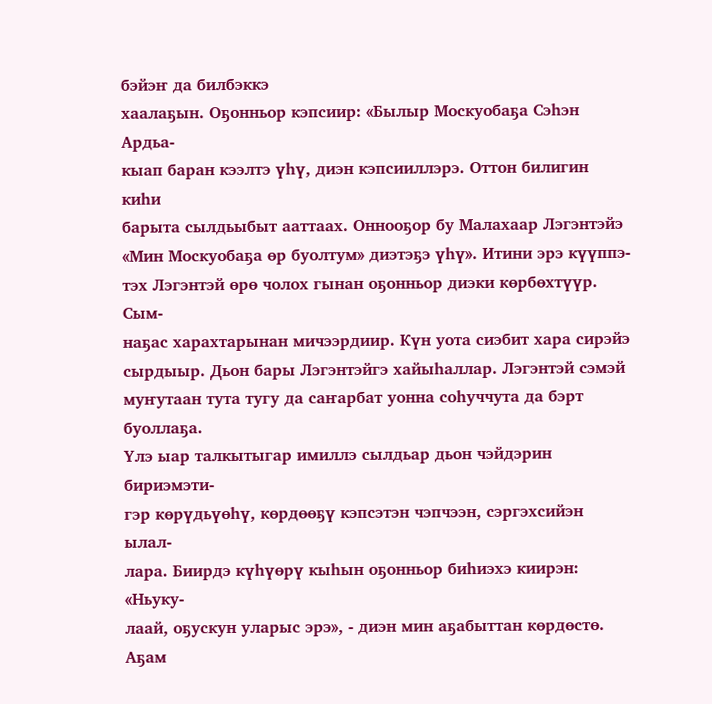бэйэҥ да билбэккэ
хаалаҕын. Оҕонньор кэпсиир: «Былыр Москуобаҕа Сэһэн Ардьа-
кыап баран кээлтэ үһү, диэн кэпсииллэрэ. Оттон билигин киһи
барыта сылдьыбыт ааттаах. Оннооҕор бу Малахаар Лэгэнтэйэ
«Мин Москуобаҕа өр буолтум» диэтэҕэ үһү». Итини эрэ күүппэ-
тэх Лэгэнтэй өрө чолох гынан оҕонньор диэки көрбөхтүүр. Сым-
наҕас харахтарынан мичээрдиир. Күн уота сиэбит хара сирэйэ
сырдыыр. Дьон бары Лэгэнтэйгэ хайыһаллар. Лэгэнтэй сэмэй
муҥутаан тута тугу да саҥарбат уонна соһуччута да бэрт буоллаҕа.
Үлэ ыар талкытыгар имиллэ сылдьар дьон чэйдэрин бириэмэти-
гэр көрүдьүөһү, көрдөөҕү кэпсэтэн чэпчээн, сэргэхсийэн ылал-
лара. Биирдэ күһүөрү кыһын оҕонньор биһиэхэ киирэн: «Ньуку-
лаай, оҕускун уларыс эрэ», - диэн мин аҕабыттан көрдөстө. Аҕам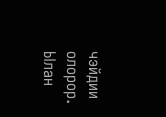чэйдии олорор. Ылан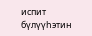испит бүлүүһэтин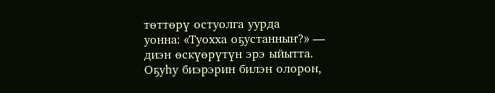төттөрү остуолга уурда
уонна: «Туохха оҕустанныҥ?» — диэн өскүөрүтүн эрэ ыйытта.
Оҕуһу биэрэрин билэн олорон,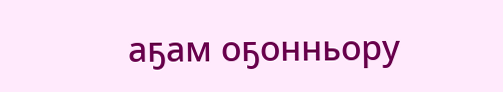аҕам оҕонньору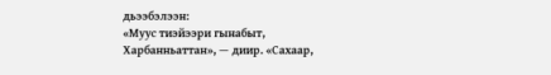дьээбэлээн:
«Муус тиэйээри гынабыт, Харбанньаттан», — диир. «Сахаар,